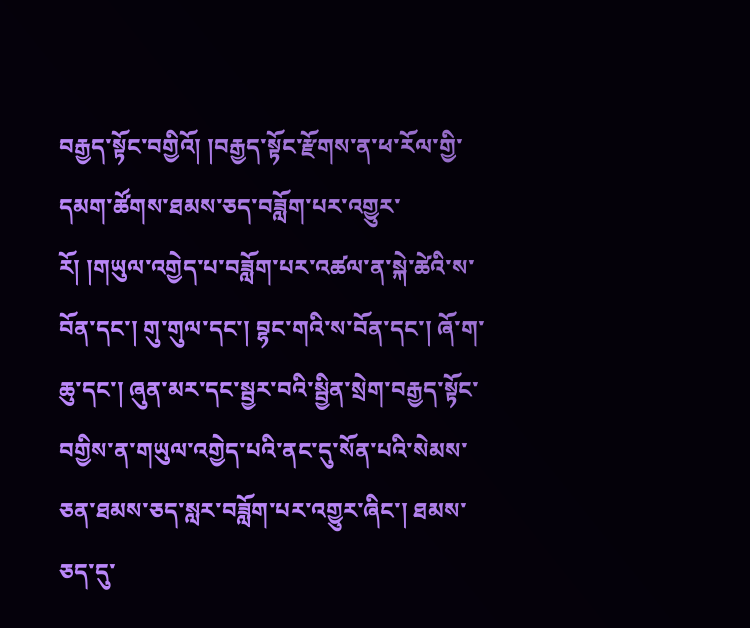བརྒྱད་སྟོང་བགྱིའོ། །བརྒྱད་སྟོང་རྫོགས་ན་ཕ་རོལ་གྱི་དམག་ཚོགས་ཐམས་ཅད་བཟློག་པར་འགྱུར་རོ། །གཡུལ་འགྱེད་པ་བཟློག་པར་འཚལ་ན་སྐེ་ཚེའི་ས་བོན་དང་། གུ་གུལ་དང་། བྷང་གའི་ས་བོན་དང་། ཞོ་ག་ཆུ་དང་། ཞུན་མར་དང་སྦྱར་བའི་སྦྱིན་སྲེག་བརྒྱད་སྟོང་བགྱིས་ན་གཡུལ་འགྱེད་པའི་ནང་དུ་སོན་པའི་སེམས་ཅན་ཐམས་ཅད་སླར་བཟློག་པར་འགྱུར་ཞིང་། ཐམས་ཅད་དུ་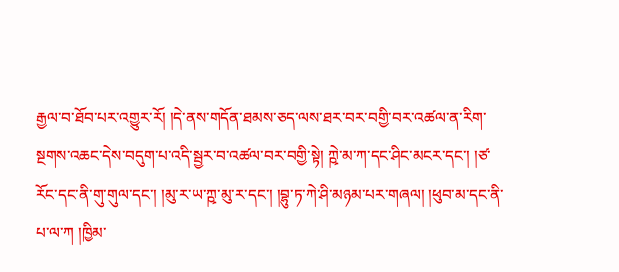རྒྱལ་བ་ཐོབ་པར་འགྱུར་རོ། །དེ་ནས་གདོན་ཐམས་ཅད་ལས་ཐར་བར་བགྱི་བར་འཚལ་ན་རིག་སྔགས་འཆང་དེས་བདུག་པ་འདི་སྦྱར་བ་འཚལ་བར་བགྱི་སྟེ། ཀྵེ་མ་ཀ་དང་ཤིང་མངར་དང་། །ཙ་རོང་དང་ནི་གུ་གུལ་དང་། །མུ་ར་ཡ་ཀྵ་མུ་ར་དང་། །བྷུ་ཏ་ཀེ་ཤི་མཉམ་པར་གཞལ། །ཕུབ་མ་དང་ནི་པ་ལ་ཀ །ཁྱིམ་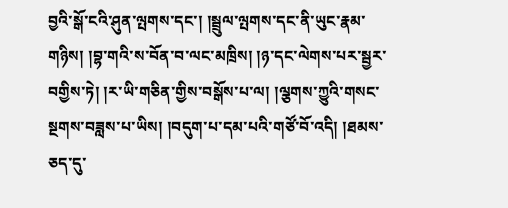བྱའི་སྒོ་ངའི་ཤུན་ལྤགས་དང་། །སྦྲུལ་ལྤགས་དང་ནི་ཡུང་རྣམ་གཉིས། །བྷ་གའི་ས་བོན་བ་ལང་མཁྲིས། །ཉ་དང་ལེགས་པར་སྦྱར་བགྱིས་ཏེ། །ར་ཡི་གཅིན་གྱིས་བསྒོས་པ་ལ། །ལྕགས་ཀྱུའི་གསང་སྔགས་བཟླས་པ་ཡིས། །བདུག་པ་དམ་པའི་གཙོ་བོ་འདི། །ཐམས་ཅད་དུ་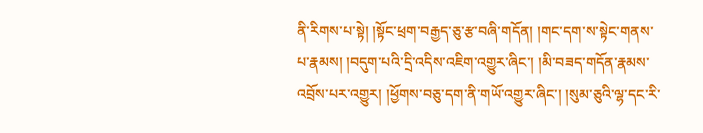ནི་རིགས་པ་སྟེ། །སྟོང་ཕྲག་བརྒྱད་ཅུ་རྩ་བཞི་གདོན། །གང་དག་ས་སྟེང་གནས་པ་རྣམས། །བདུག་པའི་དྲི་འདིས་འཇིག་འགྱུར་ཞིང་། །མི་བཟད་གདོན་རྣམས་འབྲོས་པར་འགྱུར། །ཕྱོགས་བཅུ་དག་ནི་གཡོ་འགྱུར་ཞིང་། །སུམ་ཅུའི་ལྷ་དང་རི་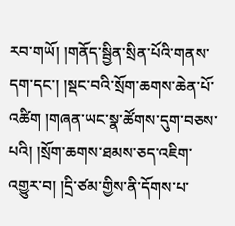རབ་གཡོ། །གནོད་སྦྱིན་སྲིན་པོའི་གནས་དག་དང་། །སྡང་བའི་སྲོག་ཆགས་ཆེན་པོ་འཚིག །གཞན་ཡང་སྣ་ཚོགས་དུག་བཅས་པའི། །སྲོག་ཆགས་ཐམས་ཅད་འཇིག་འགྱུར་བ། །དྲི་ཙམ་གྱིས་ནི་དོགས་པ་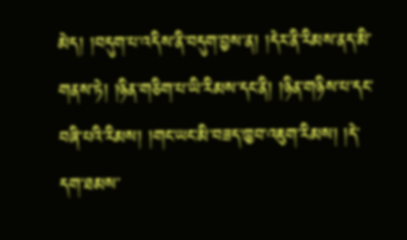མེད། །བདུག་པ་འདིས་ནི་བདུག་བྱས་ན། །དེར་ནི་རིམས་ནད་མི་གནས་ཏེ། །ཉིན་གཅིག་པ་ཡི་རིམས་དང་ནི། །ཉིན་གཉིས་པ་དང་བཞི་པའི་རིམས། །གང་ཡང་མི་བཟད་ཁྱབ་འཇུག་རིམས། །དེ་དག་ཐམས་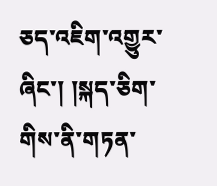ཅད་འཇིག་འགྱུར་ཞིང་། །སྐད་ཅིག་གིས་ནི་གཏན་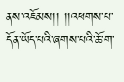ནས་འཇོམས།། །།འཕགས་པ་དོན་ཡོད་པའི་ཞགས་པའི་ཆོ་ག་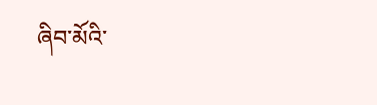ཞིབ་མོའི་